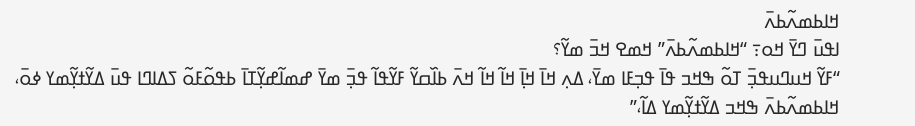ߞߊߕߘߍ߬ߕߍ߫
ߊߟߎ߫ ߣߌ߫ ߞߋ߹ “ߞߊߕߘߍ߬ߕߍ߫” ߞߘߐ ߞߏ߫ ߘߌ߬؟
“ߓߌ߬ ߞߎߣߎߟߏ߲߫ ߠߋ߬ ߒߞߏ ߟߊ߫ ߟߏ߲ߓߊ ߘߌ߫، ߡߍ߲ ߞߊ߫ ߞߊ߲߫ ߞߊ߬ ߞߊ߬ ߞߍ߫ ߕߊ߰ߛߌ߬ ߓߌ߬ߟߊ߬ ߟߏ߲߫ ߘߌ߫ ߝߘߊ߬ߝߌ߲߬ߠߊ߫ ߕߟߋ߬ߓߋ߬ ߖߡߊߣߊ ߟߎ߫ ߡߌ߬ߙߌ߲߬ߘߌ ߦߋ߫، ߞߊߕߘߍ߬ߕߍ߫ ߒߞߏ ߡߌ߬ߙߌ߲߬ߘߌ ߡߊ߬،”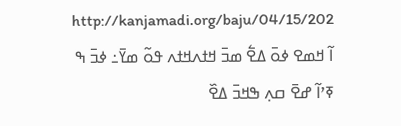http://kanjamadi.org/baju/04/15/202
ߊ߬ ߞߘߐ ߦߋ߫ ߡߐ߱ ߘߏ߫ ߞߙߍߞߙߍ ߟߋ߬ ߘߌ߫߸ ߦߏ߫ ߒ ߧߴߊ߬ ߝߐ߫ ߛߍ߲ ߒߞߏ߫ ߡߐ߰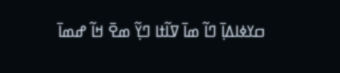ߛߌߦߊߡߊ߲߫ ߣߊ߬ ߘߊ߫ ߜߊ߬ߙߊ ߣߌ߲߬ ߘߐ߫ ߞߊ߬ ߝߘߊ߫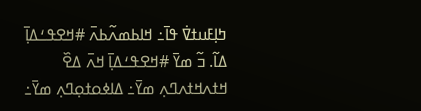ߤߊ߲ߓߎߙߜ߭ ߟߊ߫߸ ߞߊߕߘߍ߬ߕߍ߫ #ߞߐߟߑߡߊ߲߫ ߡߊ߬. ߏ߬ ߘߌ߫ #ߞߐߟߑߡߊ߲߫ ߞߍ߫ ߡߐ߰ ߞߙߍߞߙߍߣߍ߲ ߘߌ߫߸ ߡߊߦߋߙߋ߲ߣߍ߲ ߘߌ߫߸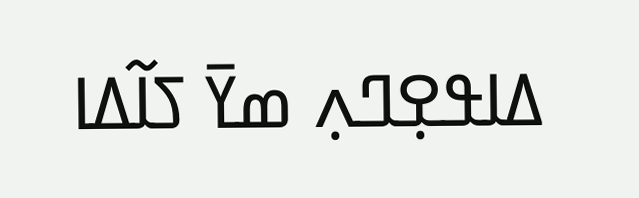ߡߊߟߐ߲ߣߍ߲ ߘߌ߫ ߖߊ߬ߡߊ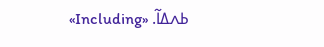ߕߍߡߊ߬. «Including»